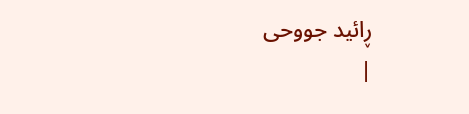ڕائید جووحی
|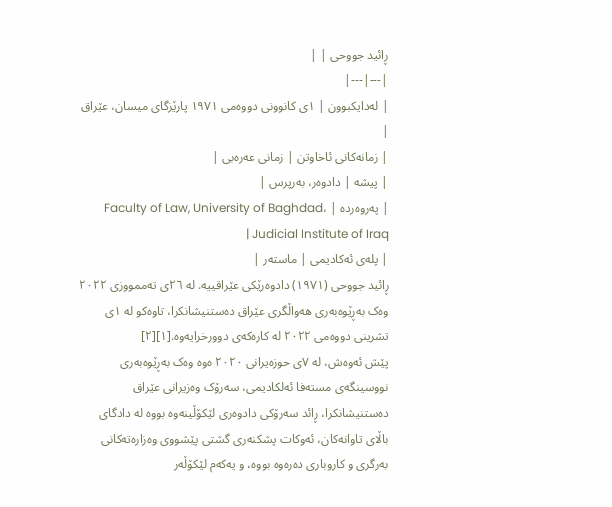ڕائید جووحی | |
|---|---|
| لەدایکبوون | ١ی کانوونی دووەمی ١٩٧١ پارێزگای میسان، عێراق |
| زمانەکانی ئاخاوتن | زمانی عەرەبی |
| پیشە | دادوەر، بەرپرس |
| پەروەردە | Faculty of Law, University of Baghdad، Judicial Institute of Iraq |
| پلەی ئەکادیمی | ماستەر |
ڕائید جووحی (١٩٧١) دادوەرێکی عێراقییە. لە ٢٦ی تەممووزی ٢٠٢٢ وەک بەڕێوەبەری ھەواڵگری عێراق دەستنیشانکرا، تاوەکو لە ١ی تشرینی دووەمی ٢٠٢٢ لە کارەکەی دوورخرایەوە.[١][٢]
پێش ئەوەش، لە ٧ی حوزەیرانی ٢٠٢٠ ەوە وەک بەڕێوەبەری نووسینگەی مستەفا ئەلکادیمی، سەرۆک وەزیرانی عێراق دەستنیشانکرا، ڕائد سەرۆکی دادوەری لێکۆڵینەوە بووە لە دادگای باڵای تاوانەکان، ئەوکات پشکنەری گشتی پێشووی وەزارەتەکانی بەرگری و کاروباری دەرەوە بووە، و یەکەم لێکۆڵەر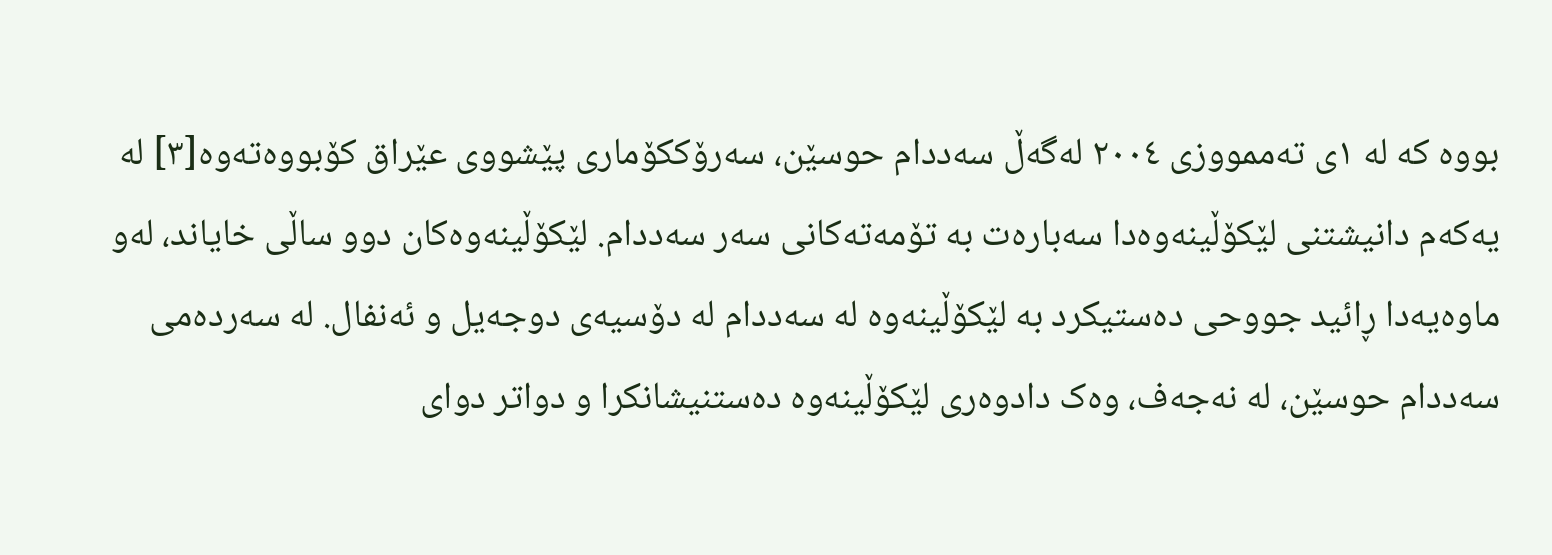بووە کە لە ١ی تەممووزی ٢٠٠٤ لەگەڵ سەددام حوسێن، سەرۆککۆماری پێشووی عێراق کۆبووەتەوە[٣] لە یەکەم دانیشتنی لێکۆڵینەوەدا سەبارەت بە تۆمەتەکانی سەر سەددام. لێکۆڵینەوەکان دوو ساڵی خایاند، لەو ماوەیەدا ڕائید جووحی دەستیکرد بە لێکۆڵینەوە لە سەددام لە دۆسیەی دوجەیل و ئەنفال. لە سەردەمی سەددام حوسێن، لە نەجەف، وەک دادوەری لێکۆڵینەوە دەستنیشانکرا و دواتر دوای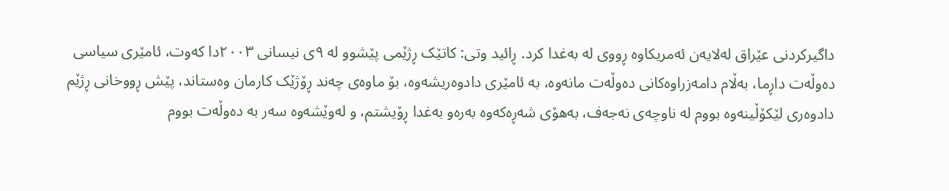داگیرکردنی عێراق لەلایەن ئەمریکاوە ڕووی لە بەغدا کرد. ڕائید وتی: کاتێک ڕژێمی پێشوو لە ٩ی نیسانی ٢٠٠٣دا کەوت، ئامێری سیاسی دەوڵەت داڕما، بەڵام دامەزراوەکانی دەوڵەت مانەوە، بە ئامێری دادوەریشەوە، بۆ ماوەی چەند ڕۆژێک کارمان وەستاند، پێش ڕووخانی ڕژێم دادوەری لێکۆڵینەوە بووم لە ناوچەی نەجەف، بەھۆی شەڕەکەوە بەرەو بەغدا ڕۆیشتم، و لەوێشەوە سەر بە دەوڵەت بووم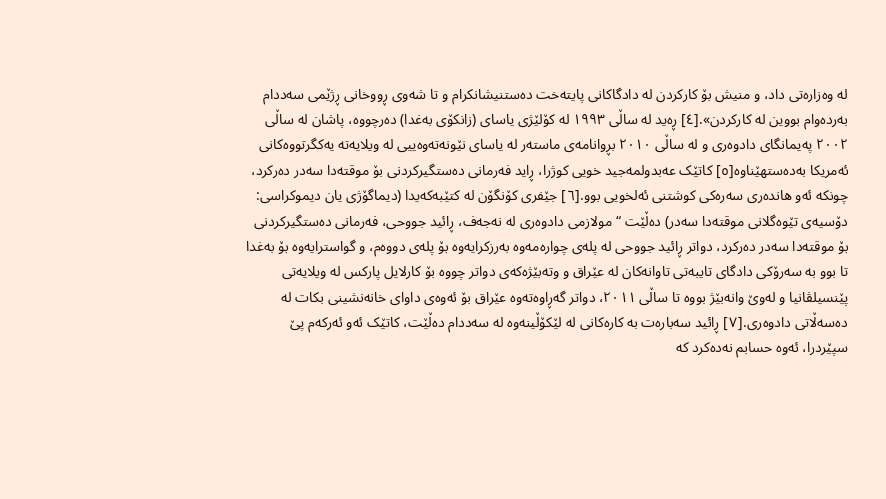لە وەزارەتی داد، و منیش بۆ کارکردن لە دادگاکانی پایتەخت دەستنیشانکرام و تا شەوی ڕووخانی ڕژێمی سەددام بەردەوام بووین لە کارکردن».[٤] ڕەید لە ساڵی ١٩٩٣ لە کۆلێژی یاسای (زانکۆی بەغدا) دەرچووە، پاشان لە ساڵی ٢٠٠٢ پەیمانگای دادوەری و لە ساڵی ٢٠١٠ بڕوانامەی ماستەر لە یاسای نێونەتەوەییی لە ویلایەتە یەکگرتووەکانی ئەمریکا بەدەستھێناوە[٥] کاتێک عەبدولمەجید خویی کوژرا، ڕاید فەرمانی دەستگیرکردنی بۆ موقتەدا سەدر دەرکرد، چونکە ئەو ھاندەری سەرەکی کوشتنی ئەلخویی بوو.[٦] جێفری کۆنگۆن لە کتێبەکەیدا (دیماگۆژی یان دیموکراسی: دۆسیەی تێوەگلانی موقتەدا سەدر) دەڵێت “مولازمی دادوەری لە نەجەف، ڕائید جووحی، فەرمانی دەستگیرکردنی بۆ موقتەدا سەدر دەرکرد، دواتر ڕائید جووحی لە پلەی چوارەمەوە بەرزکرایەوە بۆ پلەی دووەم، و گواسترایەوە بۆ بەغدا تا بوو بە سەرۆکی دادگای تایبەتی تاوانەکان لە عێراق و وتەبێژەکەی دواتر چووە بۆ کارلایل پارکس لە ویلایەتی پێنسیلڤانیا و لەوێ وانەبێژ بووە تا ساڵی ٢٠١١، دواتر گەڕاوەتەوە عێراق بۆ ئەوەی داوای خانەنشینی بکات لە دەسەڵاتی دادوەری.[٧] ڕائید سەبارەت بە کارەکانی لە لێکۆڵینەوە لە سەددام دەڵێت، کاتێک ئەو ئەرکەم پێ سپێردرا، ئەوە حسابم نەدەکرد کە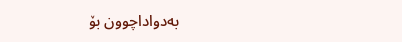بەدواداچوون بۆ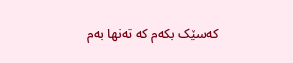کەسێک بکەم کە تەنھا بەم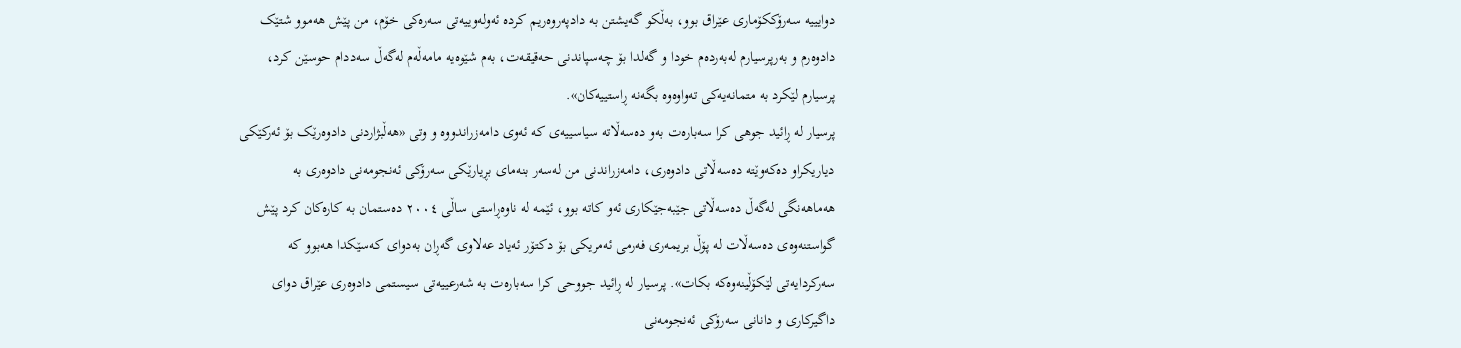دوایییە سەرۆککۆماری عێراق بوو، بەڵکو گەیشتن بە دادپەروەریم کردە ئەولەوییەتی سەرەکی خۆم، من پێش ھەموو شتێک دادوەرم و بەرپرسیارم لەبەردەم خودا و گەلدا بۆ چەسپاندنی حەقیقەت، بەم شێوەیە مامەڵەم لەگەڵ سەددام حوسێن کرد، پرسیارم لێکرد بە متمانەیەکی تەواوەوە بگەنە ڕاستییەکان».
پرسیار لە ڕائید جوھی کرا سەبارەت بەو دەسەڵاتە سیاسییەی کە ئەوی دامەزراندووە و وتی «ھەڵبژاردنی دادوەرێک بۆ ئەرکێکی دیاریکراو دەکەوێتە دەسەڵاتی دادوەری، دامەزراندنی من لەسەر بنەمای بڕیارێکی سەرۆکی ئەنجومەنی دادوەری بە ھەماھەنگی لەگەڵ دەسەڵاتی جێبەجێکاری ئەو کاتە بوو، ئێمە لە ناوەڕاستی ساڵی ٢٠٠٤ دەستمان بە کارەکان کرد پێش گواستنەوەی دەسەڵات لە پۆڵ بریمەری فەرمی ئەمریکی بۆ دکتۆر ئەیاد عەلاوی گەڕان بەدوای کەسێکدا ھەبوو کە سەرکردایەتی لێکۆڵینەوەکە بکات». پرسیار لە ڕائید جووحی کرا سەبارەت بە شەرعییەتی سیستمی دادوەری عێراق دوای داگیرکاری و دانانی سەرۆکی ئەنجومەنی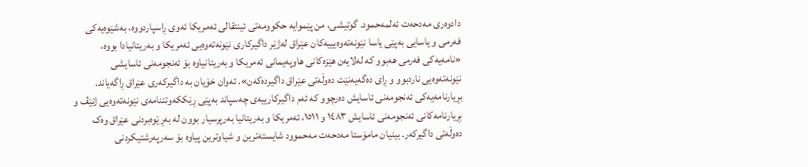دادوەری مەدحەت ئەلمەحمود. گوتیشی، من پێموایە حکوومەتی ئینتقالی ئەمریکا ئەوی ڕاسپاردووە، بەشێوەیەکی فەرمی و یاسایی بەپێی یاسا نێونەتەوەیییەکان عێراق لەژێر داگیرکاری نێونەتەوەیی ئەمریکا و بەریتانیادا بووە، «نامەیەکی فەرمی ھەبوو کە لەلایەن ھێزەکانی ھاوپەیمانی ئەمریکا و بەریتانیاوە بۆ ئەنجومەنی ئاسایشی نێونەتەوەیی ناردبوو و ڕای دەگەیەنێت دەوڵەتی عێراق داگیردەکەن». ئەوان خۆیان بە داگیرکەری عێراق ڕاگەیاند. بڕیارنامەیەکی ئەنجومەنی ئاسایش دەرچوو کە ئەم داگیرکارییەی چەسپاند بەپێی ڕێککەوتننامەی نێونەتەوەیی ژنێڤ و بڕیارنامەکانی ئەنجومەنی ئاسایش ١٤٨٣ و ١٥١١، ئەمریکا و بەریتانیا بەرپرسیار بوون لە بەڕێوەبردنی عێراق وەک دەوڵەتی داگیرکەر. بینیان مامۆستا مەدحەت مەحموود شایستەترین و شیاوترین پیاوە بۆ سەرپەرشتیکردنی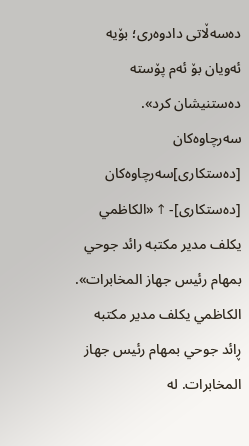دەسەڵاتی دادوەری؛ بۆیە ئەویان بۆ ئەم پۆستە دەستنیشان کرد».
سەرچاوەکان
[دەستکاری]سەرچاوەکان
[دەستکاری]- ↑ «الكاظمي يكلف مدير مكتبه رائد جوحي بمهام رئيس جهاز المخابرات». الكاظمي يكلف مدير مكتبه ڕائد جوحي بمهام رئيس جهاز المخابرات. لە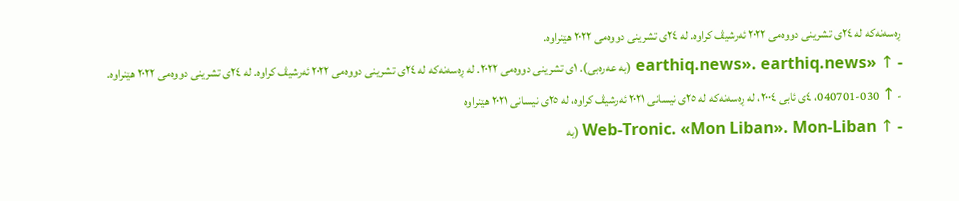ڕەسەنەکە لە ٢٤ی تشرینی دووەمی ٢٠٢٢ ئەرشیڤ کراوە. لە ٢٤ی تشرینی دووەمی ٢٠٢٢ ھێنراوە.
- ↑ «earthiq.news». earthiq.news (بە عەرەبی). ١ی تشرینی دووەمی ٢٠٢٢. لە ڕەسەنەکە لە ٢٤ی تشرینی دووەمی ٢٠٢٢ ئەرشیڤ کراوە. لە ٢٤ی تشرینی دووەمی ٢٠٢٢ ھێنراوە.
- ↑ 040701-030، ٤ی ئابی ٢٠٠٤، لە ڕەسەنەکە لە ٢٥ی نیسانی ٢٠٢١ ئەرشیڤ کراوە، لە ٢٥ی نیسانی ٢٠٢١ ھێنراوە
- ↑ Web-Tronic. «Mon Liban». Mon-Liban (بە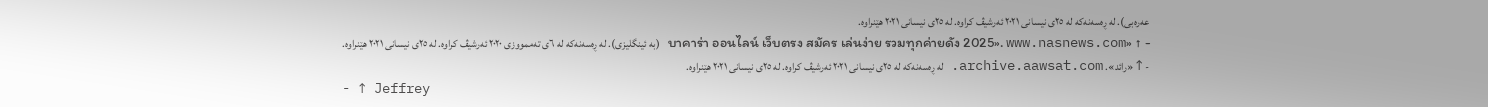عەرەبی). لە ڕەسەنەکە لە ٢٥ی نیسانی ٢٠٢١ ئەرشیڤ کراوە. لە ٢٥ی نیسانی ٢٠٢١ ھێنراوە.
- ↑ «บาคาร่า ออนไลน์ เว็บตรง สมัคร เล่นง่าย รวมทุกค่ายดัง 2025». www.nasnews.com (بە ئینگلیزی). لە ڕەسەنەکە لە ٦ی تەممووزی ٢٠٢٠ ئەرشیڤ کراوە. لە ٢٥ی نیسانی ٢٠٢١ ھێنراوە.
- ↑ «رائد». archive.aawsat.com. لە ڕەسەنەکە لە ٢٥ی نیسانی ٢٠٢١ ئەرشیڤ کراوە. لە ٢٥ی نیسانی ٢٠٢١ ھێنراوە.
- ↑ Jeffrey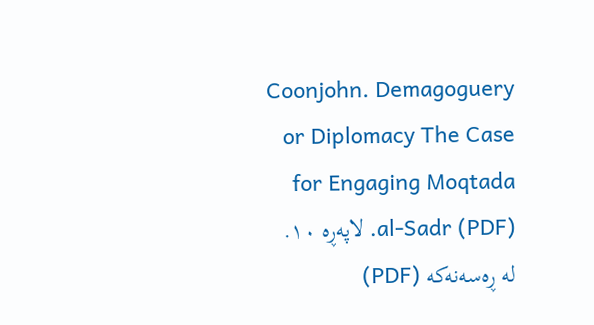Coonjohn. Demagoguery or Diplomacy The Case for Engaging Moqtada al-Sadr (PDF). لاپەڕە ١٠. لە ڕەسەنەکە (PDF)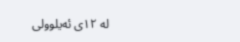لە ١٢ی ئەیلوولی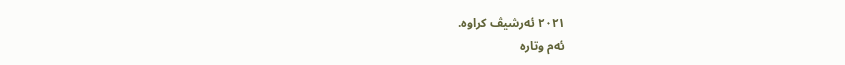٢٠٢١ ئەرشیڤ کراوە.
ئەم وتارە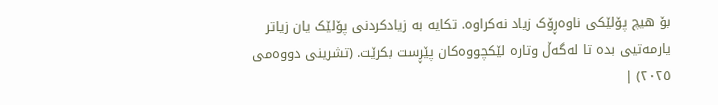بۆ ھیچ پۆلێکی ناوەڕۆک زیاد نەکراوە. تکایە بە زیادکردنی پۆلێک یان زیاتر یارمەتیی بدە تا لەگەڵ وتارە لێکچووەکان پێڕست بکرێت. (تشرینی دووەمی ٢٠٢٥) |